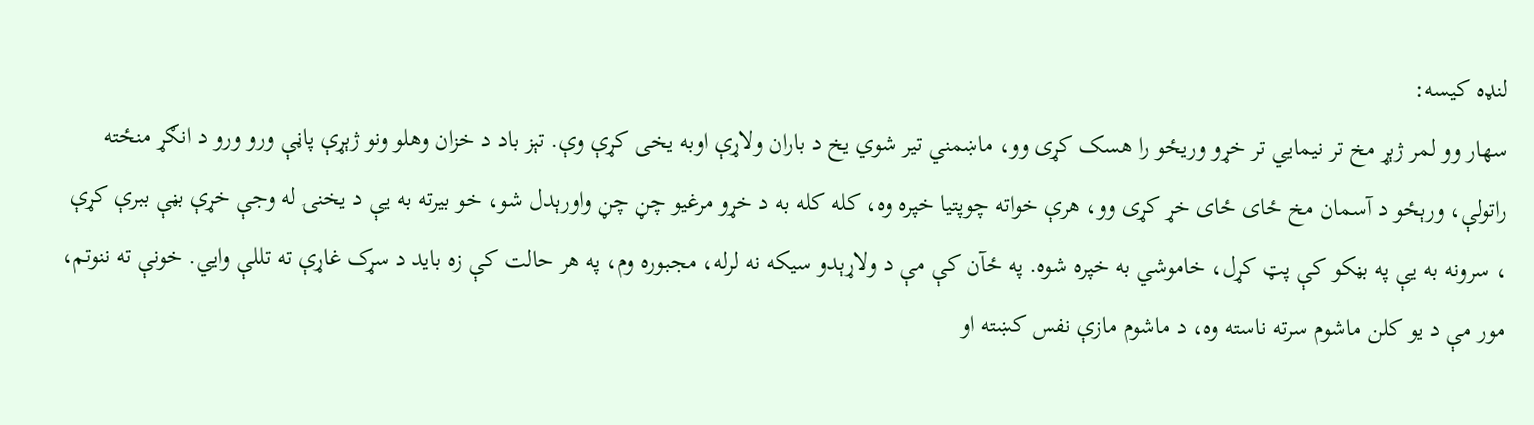لنډه کیسه:
سهار وو لمر ژېړ مخ تر نیمايي تر خړو وريځو را هسک کړی وو، ماښمني تیر شوي یخ د باران ولاړې اوبه یخی کړې وې. تېز باد د خزان وهلو ونو ژېړې پاڼې ورو ورو د انګړ منځته راتولې، ورېځو د آسمان مخ ځای ځای خړ کړی وو، هرې خواته چوپتیا خپره وه، کله کله به د خړو مرغیو چڼ چڼ واورېدل شو، خو بیرته به يې د یخنۍ له وجې خړې بڼې ببرې کړې ، سرونه به يې په بڼکو کې پټ کړل، خاموشي به خپره شوه. په ځآن کې مې د ولاړېدو سیکه نه لرله، مجبوره وم، په هر حالت کې زه باید د سړک غاړې ته تللې وایي. خونې ته ننوتم، مور مې د یو کلن ماشوم سرته ناسته وه، د ماشوم مازې نفس کښته او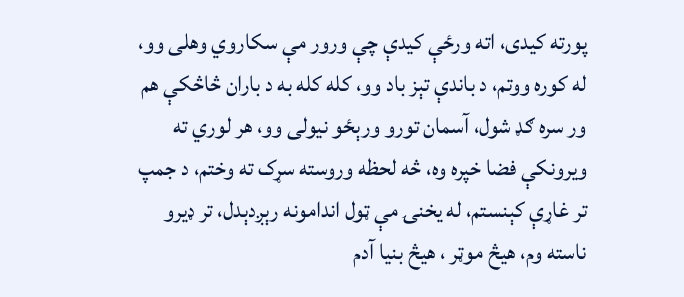پورته کیدی، اته ورځې کیدې چې ورور مې سکاروي وهلی وو، له کوره ووتم، د باندې تېز باد وو، کله کله به د باران څاڅکې هم ور سره ګډ شول، آسمان تورو ورېځو نیولی وو، هر لوري ته ویرونکې فضا خپره وه، څه لحظه وروسته سړک ته وختم، د جمپ تر غاړې کېنستم، له یخنۍ مې ټول اندامونه رېږدېدل، تر ډیرو ناسته وم، هیڅ موټر ، هیڅ بنیا آدم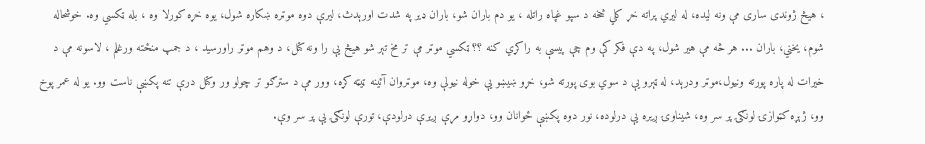، هیڅ ژوندی ساری مې ونه لیده، له لیري پراته خړ کلي څخه د سپو غپاه راتله ، یو دم باران شو، باران ډیر په شدت اورېدث، لیرې دوه موټره ښکاره شول، یوه خړه کورلا وه ، بله ټکسي وه. خوشحاله شوم، یخني، باران ... هر څه مې هیر شول، په دې فکر کې وم چې پيسې به راکړي کنه ؟؟ ټکسي موټر مې تر مخ تېر شو هیڅ یې را ونه کتل، د وهم موټر راورسید ، د جمپ منځته ورغلم ، لاسونه مې د خیرات له پاره پورته ونیول،موټر ودرېد، له ټېرو يې د سوي بوی پورته شو، خړو ښيښو یې خوله نیولې وه، موټروان آئینه ټيټه کړه، وور مې د سترګو تر چولو ور وکتل درې تنه پکښې ناست وو. یو له عمر پوخ وو، ژېړه کټوازۍ لونګۍ پر سر وه، شیناوۍ ږیره یې درلوده، نور دوه پکښې ځوانان وو، دواړو مړې ږیرې درلودې، تورې لونګۍ یې پر سر وې.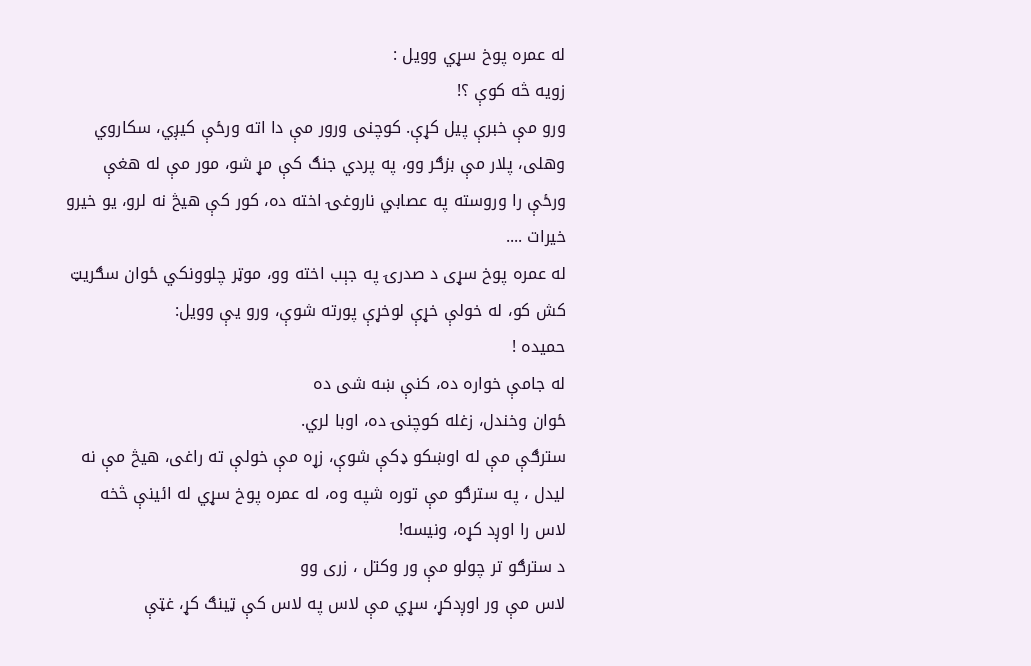له عمره پوخ سړي وویل :
زویه څه کوې ؟!
ورو مې خبرې پیل کړې. کوچنی ورور مې دا اته ورځې کیږي، سکاروي وهلی، پلار مې بزګر وو، په پردي جنګ کې مړ شو، مور مې له هغې ورځې را وروسته په عصابي ناروغۍ اخته ده، کور کې هیڅ نه لرو، یو خیرو خیرات ....
له عمره پوخ سړی د صدرۍ په جېب اخته وو، موټر چلوونکي ځوان سګریټ کش کو، له خولې خړې لوخړې پورته شوې، ورو یې وویل:
حمیده !
له جامې خواره ده، کنې ښه شی ده
ځوان وخندل، زغله کوچنۍ ده، اوبا لري.
سترګې مې له اوښکو ډکې شوې، زړه مې خولې ته راغی، هیڅ مې نه لیدل ، په سترګو مې توره شپه وه، له عمره پوخ سړي له ائینې څخه لاس را اوږد کړه، ونیسه!
د سترګو تر چولو مې ور وکتل ، زری وو
لاس مې ور اوږدکړ، سړي مې لاس په لاس کې ټینګ کړ، غټې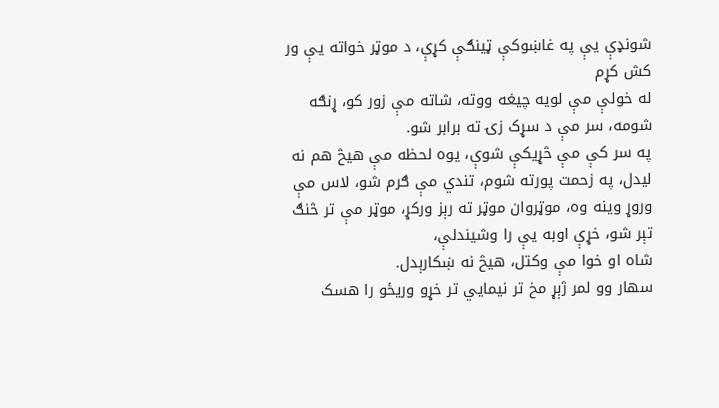شونډې يې په غاښوکې ټینګې کړې، د موټر خواته يې ور کش کړم
له خولې مې لویه چیغه ووته، شاته مې زور کو، ړنګه شومه، سر مې د سړک زۍ ته برابر شو.
په سر کې مې څړیکې شوې، یوه لحظه مې هیڅ هم نه لیدل، په زحمت پورته شوم، تندي مې ګرم شو، لاس مې وروړ وینه وه، موټروان موټر ته رېز ورکړ، موټر مې تر څنګ تېر شو، خړې اوبه یې را وشیندلې،
شاه او خوا مې وکتل، هیڅ نه ښکارېدل.
سهار وو لمر ژېړ مخ تر نیمايي تر خړو وريځو را هسک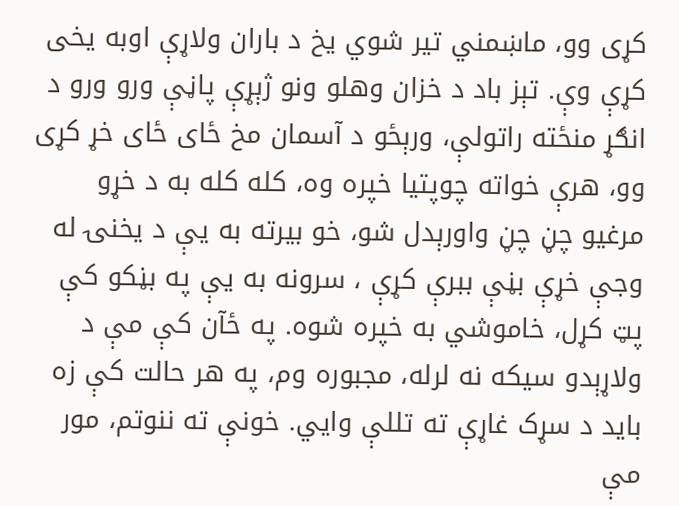کړی وو، ماښمني تیر شوي یخ د باران ولاړې اوبه یخی کړې وې. تېز باد د خزان وهلو ونو ژېړې پاڼې ورو ورو د انګړ منځته راتولې، ورېځو د آسمان مخ ځای ځای خړ کړی وو، هرې خواته چوپتیا خپره وه، کله کله به د خړو مرغیو چڼ چڼ واورېدل شو، خو بیرته به يې د یخنۍ له وجې خړې بڼې ببرې کړې ، سرونه به يې په بڼکو کې پټ کړل، خاموشي به خپره شوه. په ځآن کې مې د ولاړېدو سیکه نه لرله، مجبوره وم، په هر حالت کې زه باید د سړک غاړې ته تللې وایي. خونې ته ننوتم، مور مې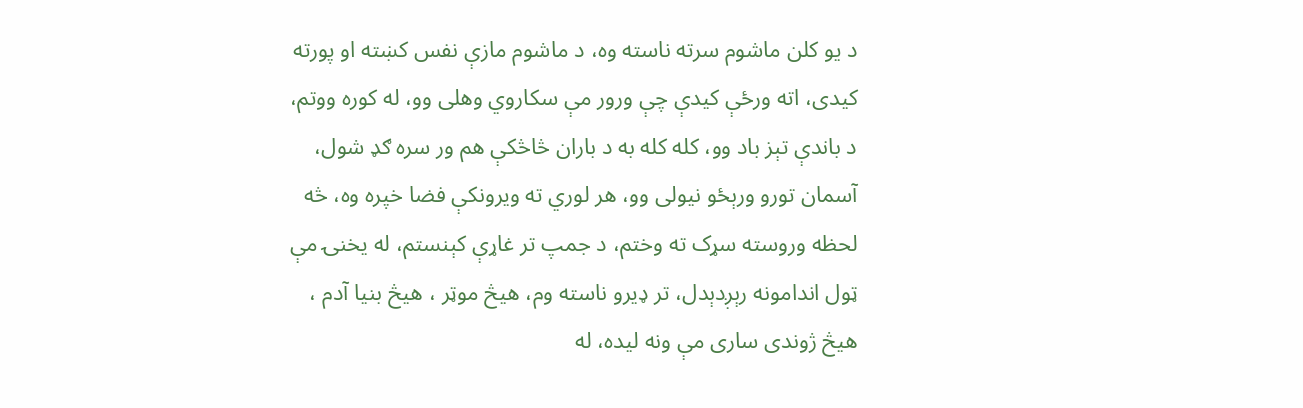د یو کلن ماشوم سرته ناسته وه، د ماشوم مازې نفس کښته او پورته کیدی، اته ورځې کیدې چې ورور مې سکاروي وهلی وو، له کوره ووتم، د باندې تېز باد وو، کله کله به د باران څاڅکې هم ور سره ګډ شول، آسمان تورو ورېځو نیولی وو، هر لوري ته ویرونکې فضا خپره وه، څه لحظه وروسته سړک ته وختم، د جمپ تر غاړې کېنستم، له یخنۍ مې ټول اندامونه رېږدېدل، تر ډیرو ناسته وم، هیڅ موټر ، هیڅ بنیا آدم ، هیڅ ژوندی ساری مې ونه لیده، له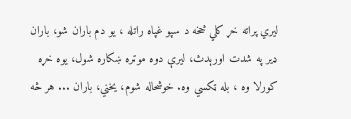لیري پراته خړ کلي څخه د سپو غپاه راتله ، یو دم باران شو، باران ډیر په شدت اورېدث، لیرې دوه موټره ښکاره شول، یوه خړه کورلا وه ، بله ټکسي وه. خوشحاله شوم، یخني، باران ... هر څه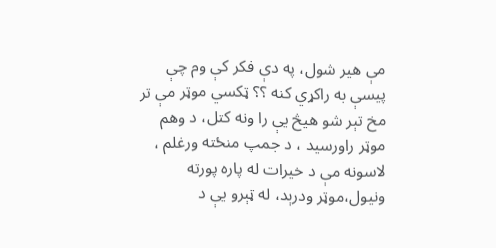مې هیر شول، په دې فکر کې وم چې پيسې به راکړي کنه ؟؟ ټکسي موټر مې تر مخ تېر شو هیڅ یې را ونه کتل، د وهم موټر راورسید ، د جمپ منځته ورغلم ، لاسونه مې د خیرات له پاره پورته ونیول،موټر ودرېد، له ټېرو يې د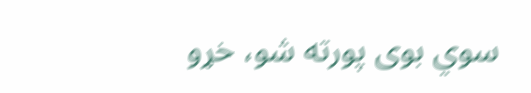سوي بوی پورته شو، خړو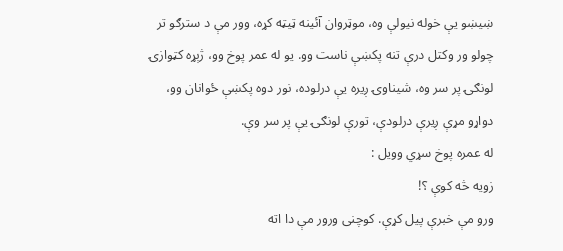ښيښو یې خوله نیولې وه، موټروان آئینه ټيټه کړه، وور مې د سترګو تر چولو ور وکتل درې تنه پکښې ناست وو. یو له عمر پوخ وو، ژېړه کټوازۍ لونګۍ پر سر وه، شیناوۍ ږیره یې درلوده، نور دوه پکښې ځوانان وو، دواړو مړې ږیرې درلودې، تورې لونګۍ یې پر سر وې.
له عمره پوخ سړي وویل :
زویه څه کوې ؟!
ورو مې خبرې پیل کړې. کوچنی ورور مې دا اته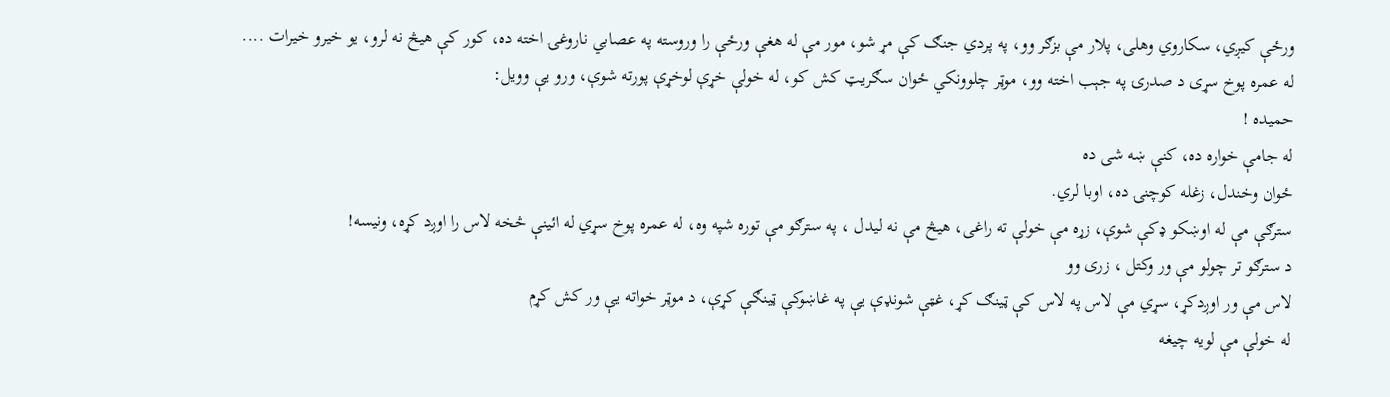ورځې کیږي، سکاروي وهلی، پلار مې بزګر وو، په پردي جنګ کې مړ شو، مور مې له هغې ورځې را وروسته په عصابي ناروغۍ اخته ده، کور کې هیڅ نه لرو، یو خیرو خیرات ....
له عمره پوخ سړی د صدرۍ په جېب اخته وو، موټر چلوونکي ځوان سګریټ کش کو، له خولې خړې لوخړې پورته شوې، ورو یې وویل:
حمیده !
له جامې خواره ده، کنې ښه شی ده
ځوان وخندل، زغله کوچنۍ ده، اوبا لري.
سترګې مې له اوښکو ډکې شوې، زړه مې خولې ته راغی، هیڅ مې نه لیدل ، په سترګو مې توره شپه وه، له عمره پوخ سړي له ائینې څخه لاس را اوږد کړه، ونیسه!
د سترګو تر چولو مې ور وکتل ، زری وو
لاس مې ور اوږدکړ، سړي مې لاس په لاس کې ټینګ کړ، غټې شونډې يې په غاښوکې ټینګې کړې، د موټر خواته يې ور کش کړم
له خولې مې لویه چیغه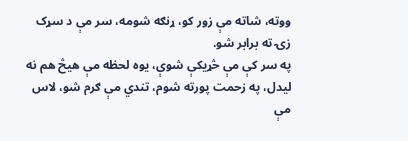ووته، شاته مې زور کو، ړنګه شومه، سر مې د سړک زۍ ته برابر شو.
په سر کې مې څړیکې شوې، یوه لحظه مې هیڅ هم نه لیدل، په زحمت پورته شوم، تندي مې ګرم شو، لاس مې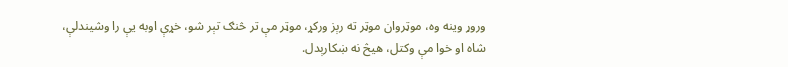وروړ وینه وه، موټروان موټر ته رېز ورکړ، موټر مې تر څنګ تېر شو، خړې اوبه یې را وشیندلې،
شاه او خوا مې وکتل، هیڅ نه ښکارېدل.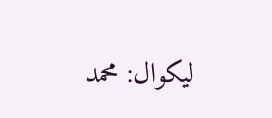لیکوال: محمد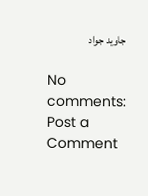جاوید جواد

No comments:
Post a Comment